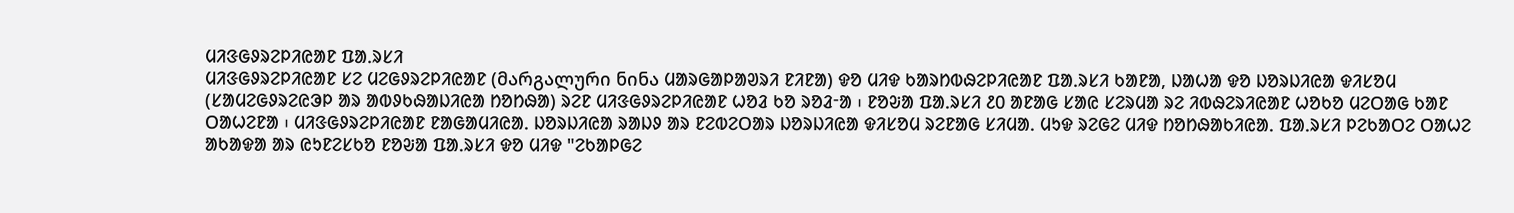ᱢᱤᱝᱜᱽᱨᱮᱞᱤᱭᱟᱱ ᱯᱟᱹᱨᱥᱤ
ᱢᱤᱝᱜᱽᱨᱮᱞᱤᱭᱟᱱ ᱥᱮ ᱢᱮᱜᱽᱨᱮᱞᱤᱭᱟᱱ (მარგალური ნინა ᱢᱟᱨᱜᱟᱞᱟᱣᱨᱤ ᱱᱤᱱᱟ) ᱫᱚ ᱢᱤᱫ ᱠᱟᱨᱴᱵᱷᱮᱞᱤᱭᱟᱱ ᱯᱟᱹᱨᱥᱤ ᱠᱟᱱᱟ, ᱡᱟᱦᱟ ᱫᱚ ᱡᱚᱨᱡᱤᱭᱟ ᱫᱤᱥᱚᱢ (ᱥᱟᱢᱮᱜᱽᱨᱮᱭᱳᱞ ᱟᱨ ᱟᱵᱽᱠᱷᱟᱡᱤᱭᱟ ᱴᱚᱴᱷᱟ) ᱨᱮᱱ ᱢᱤᱝᱜᱽᱨᱮᱞᱤᱭᱟᱱ ᱦᱚᱲ ᱠᱚ ᱨᱚᱲᱼᱟ ᱾ ᱱᱚᱶᱟ ᱯᱟᱹᱨᱥᱤ ᱒᱐ ᱟᱱᱟᱜ ᱥᱟᱭ ᱥᱮᱨᱢᱟ ᱨᱮ ᱤᱵᱷᱮᱨᱤᱭᱟᱱ ᱦᱚᱠᱚ ᱢᱮᱛᱟᱜ ᱠᱟᱱ ᱛᱟᱦᱮᱱᱟ ᱾ ᱢᱤᱝᱜᱽᱨᱮᱞᱤᱭᱟᱱ ᱱᱟᱜᱟᱢᱤᱭᱟᱹ ᱡᱚᱨᱡᱤᱭᱟ ᱨᱟᱡᱽ ᱟᱨ ᱱᱮᱵᱮᱛᱟᱨ ᱡᱚᱨᱡᱤᱭᱟ ᱫᱤᱥᱚᱢ ᱨᱮᱱᱟᱜ ᱥᱤᱢᱟᱹ ᱢᱩᱫ ᱨᱮᱜᱮ ᱢᱤᱫ ᱴᱚᱴᱷᱟᱠᱤᱭᱟᱹ ᱯᱟᱹᱨᱥᱤ ᱞᱮᱠᱟᱛᱮ ᱛᱟᱦᱮ ᱟᱠᱟᱫᱟ ᱟᱨ ᱭᱩᱱᱮᱥᱠᱚ ᱱᱚᱶᱟ ᱯᱟᱹᱨᱥᱤ ᱫᱚ ᱢᱤᱫ "ᱮᱠᱟᱞᱜᱮ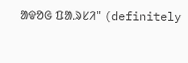ᱟᱫᱚᱜ ᱯᱟᱹᱨᱥᱤ" (definitely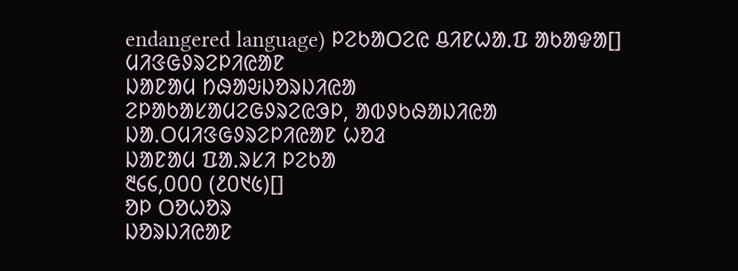endangered language) ᱞᱮᱠᱟᱛᱮᱭ ᱪᱤᱱᱦᱟᱹᱯ ᱟᱠᱟᱫᱟ[]
ᱢᱤᱝᱜᱽᱨᱮᱞᱤᱭᱟᱱ
ᱡᱟᱱᱟᱢ ᱴᱷᱟᱶᱡᱚᱨᱡᱤᱭᱟ
ᱮᱞᱟᱠᱟᱥᱟᱢᱮᱜᱽᱨᱮᱭᱳᱞ, ᱟᱵᱽᱠᱷᱟᱡᱤᱭᱟ
ᱡᱟᱹᱛᱢᱤᱝᱜᱽᱨᱮᱞᱤᱭᱟᱱ ᱦᱚᱲ
ᱡᱟᱱᱟᱢ ᱯᱟᱹᱨᱥᱤ ᱞᱮᱠᱟ
᱓᱔᱔,᱐᱐᱐ (᱒᱐᱑᱕)[]
ᱚᱞ ᱛᱚᱦᱚᱨ
ᱡᱚᱨᱡᱤᱭᱟᱱ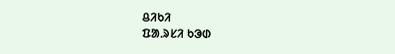ᱪᱤᱠᱤ
ᱯᱟᱹᱨᱥᱤ ᱠᱳᱰ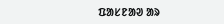ᱯᱟᱥᱱᱟᱣ ᱟᱨ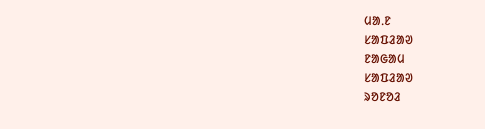ᱢᱟᱹᱱ
ᱥᱟᱯᱲᱟᱣ
ᱱᱟᱜᱟᱢ
ᱥᱟᱯᱲᱟᱣ
ᱨᱚᱱᱚᱲ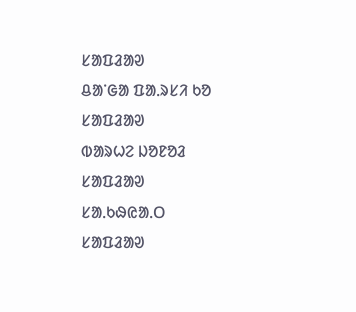ᱥᱟᱯᱲᱟᱣ
ᱪᱟᱸᱜᱟ ᱯᱟᱹᱨᱥᱤ ᱠᱚ
ᱥᱟᱯᱲᱟᱣ
ᱵᱟᱨᱦᱮ ᱡᱚᱱᱚᱲ
ᱥᱟᱯᱲᱟᱣ
ᱥᱟᱹᱠᱷᱭᱟᱹᱛ
ᱥᱟᱯᱲᱟᱣ